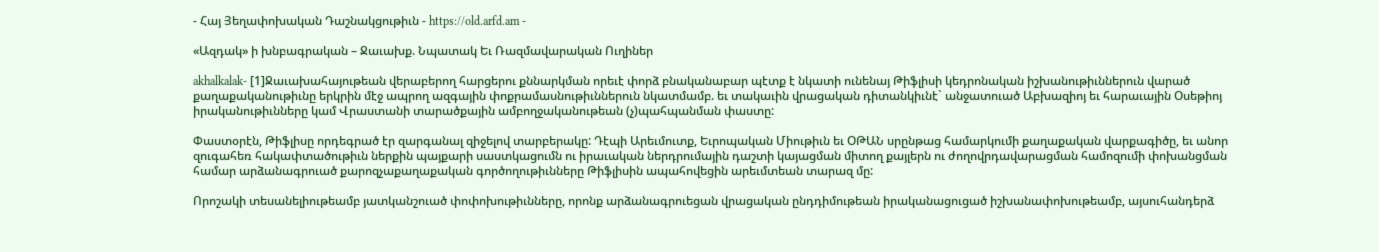- Հայ Յեղափոխական Դաշնակցութիւն - https://old.arfd.am -

«Ազդակ» ի խնբագրական – Ջաւախք. Նպատակ Եւ Ռազմավարական Ուղիներ

akhalkalak- [1]Ջաւախահայութեան վերաբերող հարցերու քննարկման որեւէ փորձ բնականաբար պէտք է նկատի ունենայ Թիֆլիսի կեդրոնական իշխանութիւններուն վարած քաղաքականութիւնը երկրին մէջ ապրող ազգային փոքրամասնութիւններուն նկատմամբ. եւ տակաւին վրացական դիտանկիւնէ` անջատուած Աբխազիոյ եւ հարաւային Օսեթիոյ իրականութիւնները կամ Վրաստանի տարածքային ամբողջականութեան (չ)պահպանման փաստը:

Փաստօրէն, Թիֆլիսը որդեգրած էր զարգանալ զիջելով տարբերակը: Դէպի Արեւմուտք, Եւրոպական Միութիւն եւ ՕԹԱՆ սրընթաց համարկումի քաղաքական վարքագիծը, եւ անոր զուգահեռ հակափտածութիւն ներքին պայքարի սաստկացումն ու իրաւական ներդրումային դաշտի կայացման միտող քայլերն ու ժողովրդավարացման համոզումի փոխանցման համար արձանագրուած քարոզչաքաղաքական գործողութիւնները Թիֆլիսին ապահովեցին արեւմտեան տարազ մը:

Որոշակի տեսանելիութեամբ յատկանշուած փոփոխութիւնները, որոնք արձանագրուեցան վրացական ընդդիմութեան իրականացուցած իշխանափոխութեամբ, այսուհանդերձ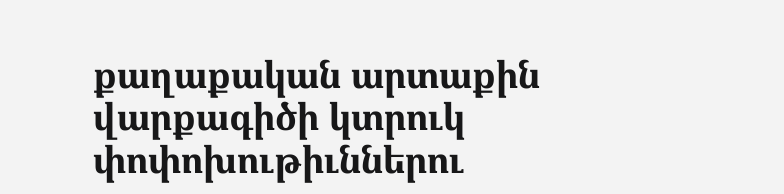քաղաքական արտաքին վարքագիծի կտրուկ փոփոխութիւններու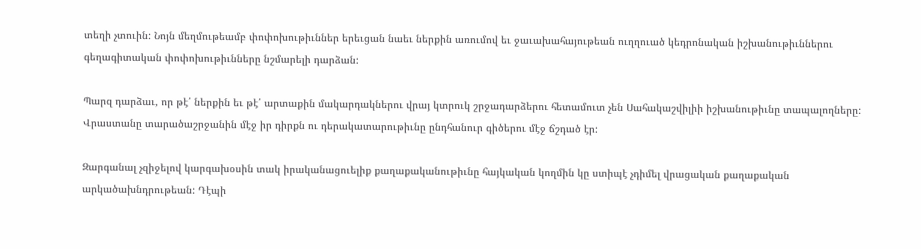տեղի չտուին: Նոյն մեղմութեամբ փոփոխութիւններ երեւցան նաեւ ներքին առումով եւ ջաւախահայութեան ուղղուած կեդրոնական իշխանութիւններու գեղագիտական փոփոխութիւնները նշմարելի դարձան:

Պարզ դարձաւ, որ թէ՛ ներքին եւ թէ՛ արտաքին մակարդակներու վրայ կտրուկ շրջադարձերու հետամուտ չեն Սահակաշվիլիի իշխանութիւնը տապալողները: Վրաստանը տարածաշրջանին մէջ իր դիրքն ու դերակատարութիւնը ընդհանուր գիծերու մէջ ճշդած էր:

Զարգանալ չզիջելով կարգախօսին տակ իրականացուելիք քաղաքականութիւնը հայկական կողմին կը ստիպէ չդիմել վրացական քաղաքական արկածախնդրութեան: Դէպի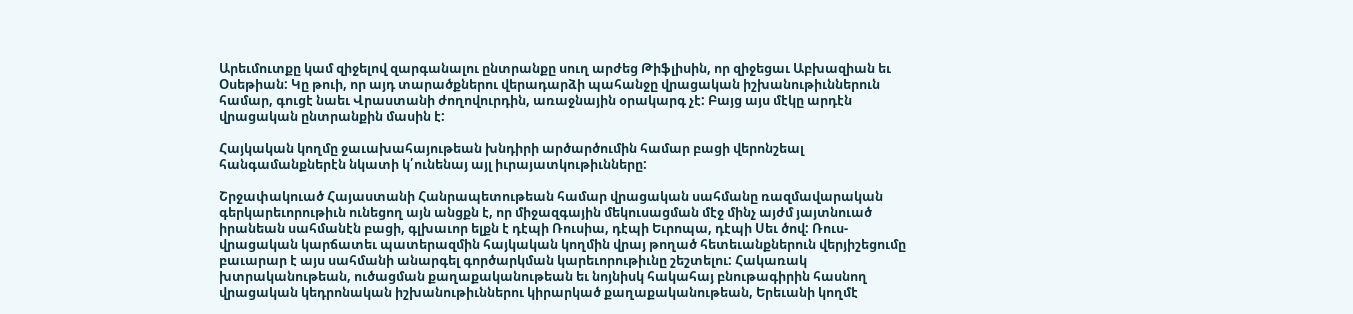Արեւմուտքը կամ զիջելով զարգանալու ընտրանքը սուղ արժեց Թիֆլիսին, որ զիջեցաւ Աբխազիան եւ Օսեթիան: Կը թուի, որ այդ տարածքներու վերադարձի պահանջը վրացական իշխանութիւններուն համար, գուցէ նաեւ Վրաստանի ժողովուրդին, առաջնային օրակարգ չէ: Բայց այս մէկը արդէն վրացական ընտրանքին մասին է:

Հայկական կողմը ջաւախահայութեան խնդիրի արծարծումին համար բացի վերոնշեալ հանգամանքներէն նկատի կ՛ունենայ այլ իւրայատկութիւնները:

Շրջափակուած Հայաստանի Հանրապետութեան համար վրացական սահմանը ռազմավարական գերկարեւորութիւն ունեցող այն անցքն է, որ միջազգային մեկուսացման մէջ մինչ այժմ յայտնուած իրանեան սահմանէն բացի, գլխաւոր ելքն է դէպի Ռուսիա, դէպի Եւրոպա, դէպի Սեւ ծով: Ռուս-վրացական կարճատեւ պատերազմին հայկական կողմին վրայ թողած հետեւանքներուն վերյիշեցումը բաւարար է այս սահմանի անարգել գործարկման կարեւորութիւնը շեշտելու: Հակառակ խտրականութեան, ուծացման քաղաքականութեան եւ նոյնիսկ հակահայ բնութագիրին հասնող վրացական կեդրոնական իշխանութիւններու կիրարկած քաղաքականութեան, Երեւանի կողմէ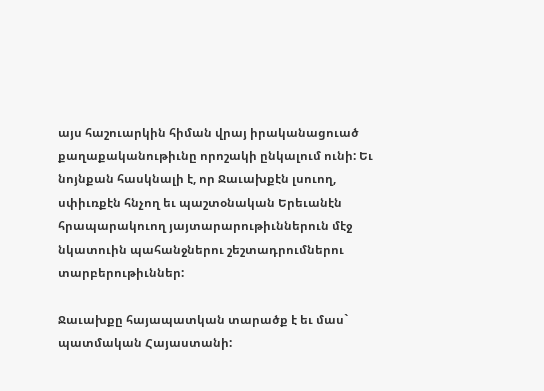այս հաշուարկին հիման վրայ իրականացուած քաղաքականութիւնը որոշակի ընկալում ունի: Եւ նոյնքան հասկնալի է, որ Ջաւախքէն լսուող, սփիւռքէն հնչող եւ պաշտօնական Երեւանէն հրապարակուող յայտարարութիւններուն մէջ նկատուին պահանջներու շեշտադրումներու տարբերութիւններ:

Ջաւախքը հայապատկան տարածք է եւ մաս` պատմական Հայաստանի: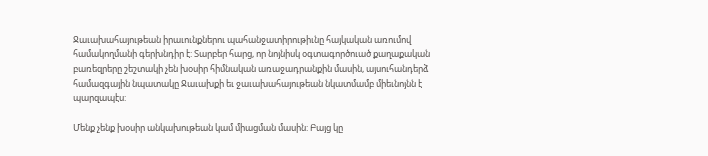Ջաւախահայութեան իրաւունքներու պահանջատիրութիւնը հայկական առումով համակողմանի գերխնդիր է: Տարբեր հարց, որ նոյնիսկ օգտագործուած քաղաքական բառեզրերը շեշտակի չեն խօսիր հիմնական առաջադրանքին մասին, այսուհանդերձ համազգային նպատակը Ջաւախքի եւ ջաւախահայութեան նկատմամբ միեւնոյնն է պարզապէս:

Մենք չենք խօսիր անկախութեան կամ միացման մասին: Բայց կը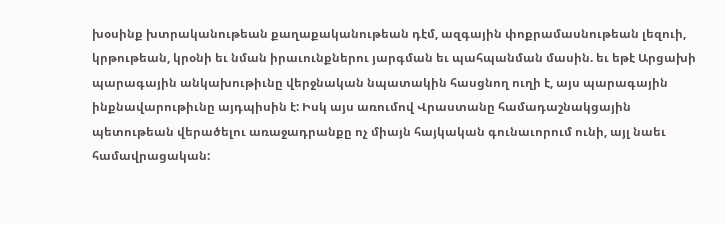խօսինք խտրականութեան քաղաքականութեան դէմ, ազգային փոքրամասնութեան լեզուի, կրթութեան, կրօնի եւ նման իրաւունքներու յարգման եւ պահպանման մասին. եւ եթէ Արցախի պարագային անկախութիւնը վերջնական նպատակին հասցնող ուղի է, այս պարագային ինքնավարութիւնը այդպիսին է: Իսկ այս առումով Վրաստանը համադաշնակցային պետութեան վերածելու առաջադրանքը ոչ միայն հայկական գունաւորում ունի, այլ նաեւ համավրացական: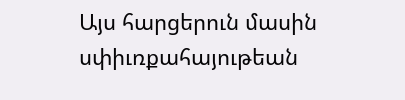Այս հարցերուն մասին սփիւռքահայութեան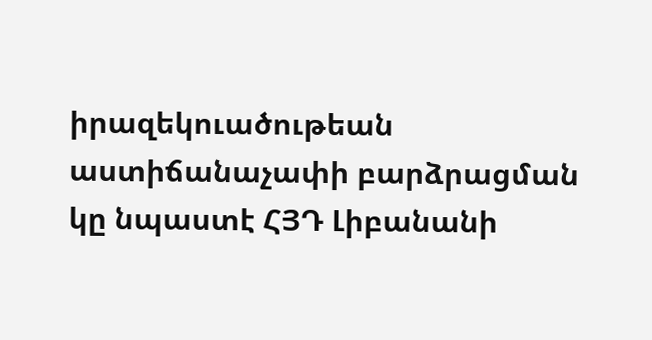իրազեկուածութեան աստիճանաչափի բարձրացման կը նպաստէ ՀՅԴ Լիբանանի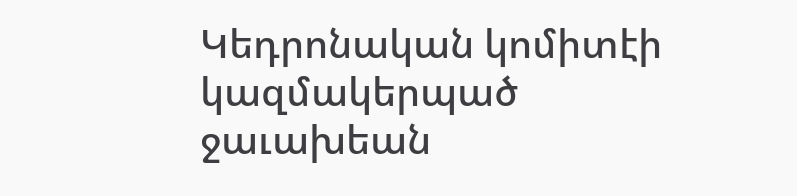Կեդրոնական կոմիտէի կազմակերպած ջաւախեան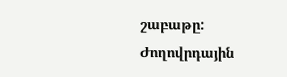շաբաթը: Ժողովրդային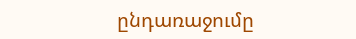ընդառաջումը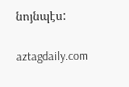նոյնպէս:

aztagdaily.com